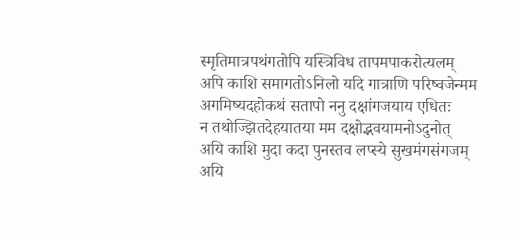स्मृतिमात्रपथंगतोपि यस्त्रिविध तापमपाकरोत्यलम्
अपि काशि समागतोऽनिलो यदि गात्राणि परिष्वजेन्मम
अगमिष्यदहोकथं सतापो ननु दक्षांगजयाय एधितः
न तथोज्झितदेहयातया मम दक्षोद्भवयामनोऽदुनोत्
अयि काशि मुदा कदा पुनस्तव लप्स्ये सुखमंगसंगजम्
अयि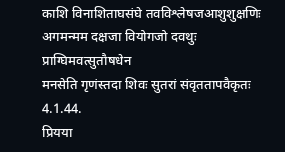काशि विनाशिताघसंघे तवविश्लेषजआशुशुक्षणिः
अगमन्मम दक्षजा वियोगजो दवथुः प्राग्घिमवत्सुतौषधेन
मनसेति गृणंस्तदा शिवः सुतरां संवृततापवैकृतः 4.1.44.
प्रियया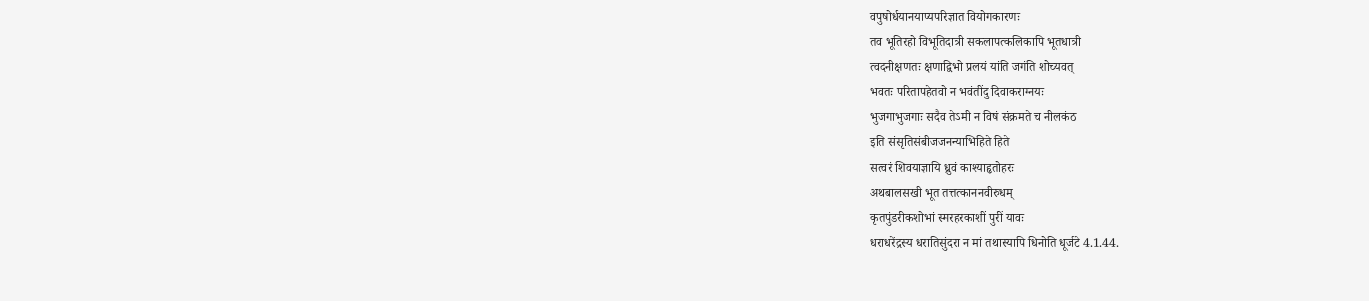वपुषोर्धयानयाप्यपरिज्ञात वियोगकारणः
तव भूतिरहो विभूतिदात्री सकलापत्कलिकापि भूतधात्री
त्वदनीक्षणतः क्षणाद्विभो प्रलयं यांति जगंति शोच्यवत्
भवतः परितापहेतवो न भवंतींदु दिवाकराग्नयः
भुजगाभुजगाः सदैव तेऽमी न विषं संक्रमते च नीलकंठ
इति संसृतिसंबीजजनन्याभिहिते हिते
सत्वरं शिवयाज्ञायि ध्रुवं काश्याहृतोहरः
अथबालसखी भूत तत्तत्काननवीरुधम्
कृतपुंडरीकशोभां स्मरहरकाशीं पुरीं यावः
धराधरेंद्रस्य धरातिसुंदरा न मां तथास्यापि धिनोति धूर्जटे 4.1.44.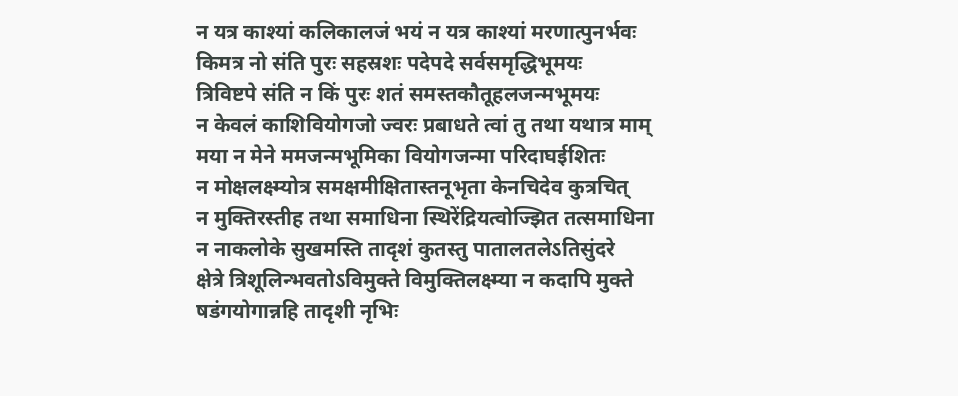न यत्र काश्यां कलिकालजं भयं न यत्र काश्यां मरणात्पुनर्भवः
किमत्र नो संति पुरः सहस्रशः पदेपदे सर्वसमृद्धिभूमयः
त्रिविष्टपे संति न किं पुरः शतं समस्तकौतूहलजन्मभूमयः
न केवलं काशिवियोगजो ज्वरः प्रबाधते त्वां तु तथा यथात्र माम्
मया न मेने ममजन्मभूमिका वियोगजन्मा परिदाघईशितः
न मोक्षलक्ष्म्योत्र समक्षमीक्षितास्तनूभृता केनचिदेव कुत्रचित्
न मुक्तिरस्तीह तथा समाधिना स्थिरेंद्रियत्वोज्झित तत्समाधिना
न नाकलोके सुखमस्ति तादृशं कुतस्तु पातालतलेऽतिसुंदरे
क्षेत्रे त्रिशूलिन्भवतोऽविमुक्ते विमुक्तिलक्ष्म्या न कदापि मुक्ते
षडंगयोगान्नहि तादृशी नृभिः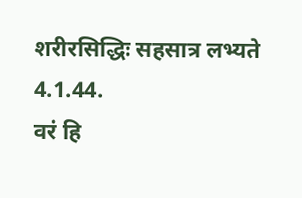शरीरसिद्धिः सहसात्र लभ्यते 4.1.44.
वरं हि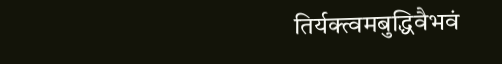तिर्यक्त्वमबुद्धिवैभवं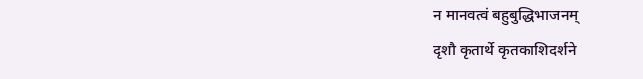न मानवत्वं बहुबुद्धिभाजनम्
दृशौ कृतार्थे कृतकाशिदर्शने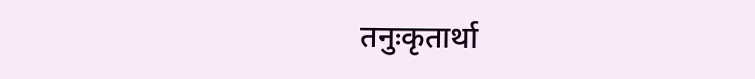तनुःकृतार्था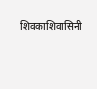शिवकाशिवासिनी